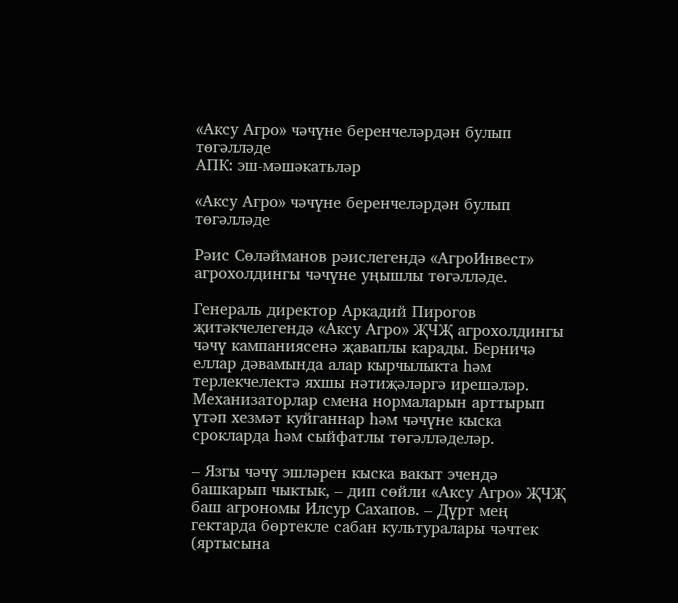«Аксу Агро» чәчүне беренчеләрдән булып төгәлләде
АПК: эш-мәшәкатьләр

«Аксу Агро» чәчүне беренчеләрдән булып төгәлләде

Рәис Сөләйманов рәислегендә «АгроИнвест» агрохолдингы чәчүне уңышлы төгәлләде.

Генераль директор Аркадий Пирогов җитәкчелегендә «Аксу Агро» ҖЧҖ агрохолдингы чәчү кампаниясенә җаваплы карады. Берничә еллар дәвамында алар кырчылыкта һәм терлекчелектә яхшы нәтиҗәләргә ирешәләр. Механизаторлар смена нормаларын арттырып үтәп хезмәт куйганнар һәм чәчүне кыска срокларда һәм сыйфатлы төгәлләделәр.

– Язгы чәчү эшләрен кыска вакыт эчендә башкарып чыктык, – дип сөйли «Аксу Агро» ҖЧҖ баш агрономы Илсур Сахапов. – Дүрт мең гектарда бөртекле сабан культуралары чәчтек (яртысына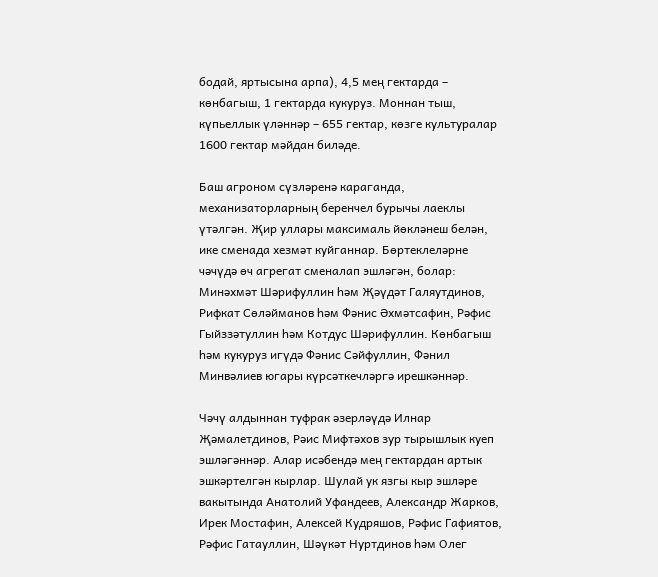бодай, яртысына арпа), 4,5 мең гектарда – көнбагыш, 1 гектарда кукуруз. Моннан тыш, күпьеллык үләннәр – 655 гектар, көзге культуралар 1600 гектар мәйдан биләде.

Баш агроном сүзләренә караганда, механизаторларның беренчел бурычы лаеклы үтәлгән. Җир уллары максималь йөкләнеш белән, ике сменада хезмәт куйганнар. Бөртеклеләрне чәчүдә өч агрегат сменалап эшләгән, болар: Минәхмәт Шәрифуллин һәм Җәүдәт Галяутдинов, Рифкат Сөләйманов һәм Фәнис Әхмәтсафин, Рәфис Гыйззәтуллин һәм Котдус Шәрифуллин. Көнбагыш һәм кукуруз игүдә Фәнис Сәйфуллин, Фәнил Минвәлиев югары күрсәткечләргә ирешкәннәр.

Чәчү алдыннан туфрак әзерләүдә Илнар Җәмалетдинов, Рәис Мифтәхов зур тырышлык куеп эшләгәннәр. Алар исәбендә мең гектардан артык эшкәртелгән кырлар. Шулай ук язгы кыр эшләре вакытында Анатолий Уфандеев, Александр Жарков, Ирек Мостафин, Алексей Кудряшов, Рәфис Гафиятов, Рәфис Гатауллин, Шәүкәт Нуртдинов һәм Олег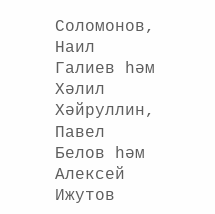Соломонов, Наил Галиев һәм Хәлил Хәйруллин, Павел Белов һәм Алексей Ижутов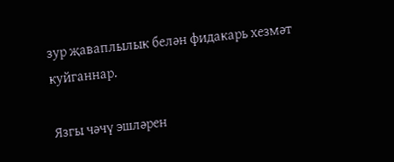зур җаваплылык белән фидакарь хезмәт куйганнар.

Язгы чәчү эшләрен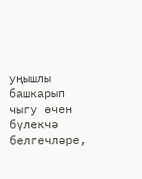уңышлы башкарып чыгу өчен бүлекчә белгечләре,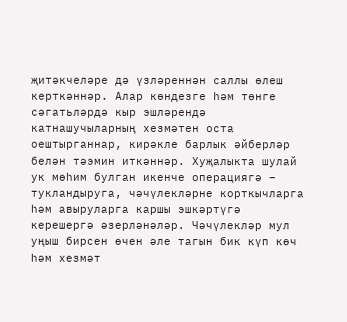җитәкчеләре дә үзләреннән саллы өлеш керткәннәр. Алар көндезге һәм төнге сәгатьләрдә кыр эшләрендә катнашучыларның хезмәтен оста оештырганнар, кирәкле барлык әйберләр белән тәэмин иткәннәр. Хуҗалыкта шулай ук мөһим булган икенче операциягә – тукландыруга, чәчүлекләрне корткычларга һәм авыруларга каршы эшкәртүгә керешергә әзерләнәләр. Чәчүлекләр мул уңыш бирсен өчен әле тагын бик күп көч һәм хезмәт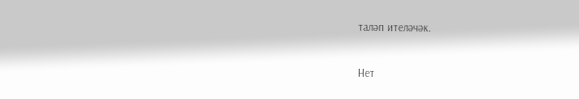таләп ителәчәк.


Нет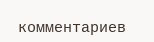комментариев